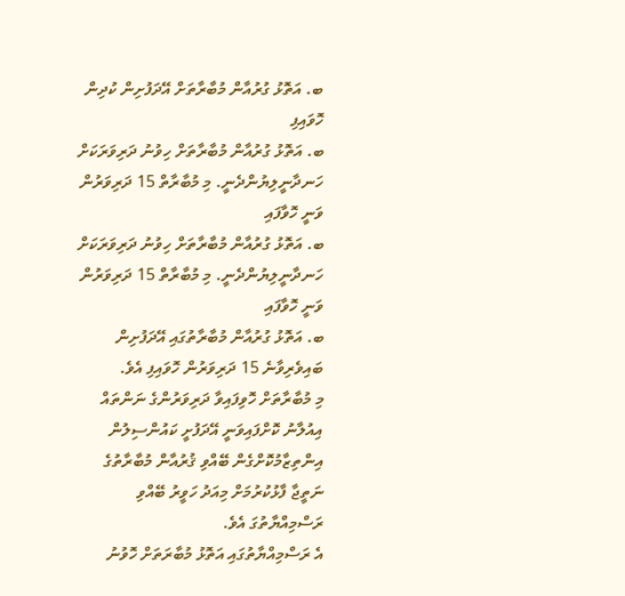ބ. އަތޮޅު ގުރުއާން މުބާރާތަށް އޭދަފުށިން ކުދިން ހޮވައިފި
ބ. އަތޮޅު ގުރުއާން މުބާރާތަށް ހިވުނު ދަރިވަރަކަށް ހަނދާނީލިޔުންދެނީ. މި މުބާރާތް 15 ދަރިވަރުން ވަނީ ހޮވާފައި
ބ. އަތޮޅު ގުރުއާން މުބާރާތަށް ހިވުނު ދަރިވަރަކަށް ހަނދާނީލިޔުންދެނީ. މި މުބާރާތް 15 ދަރިވަރުން ވަނީ ހޮވާފައި
ބ. އަތޮޅު ގުރުއާން މުބާރާތުގައި އޭދަފުށިން ބައިވެރިވާނެ 15 ދަރިވަރުން ހޮވައިފި އެވެ.
މި މުބާރާތަށް ހޮވިފައިވާ ދަރިވަރުންގެ ނަންތައް އިއުލާނު ކޮށްފައިވަނީ އޭދަފުށީ ކައުންސިލުން އިންތިޒާމުކޮށްގެން ބޭއްވި ޤުރުއާން މުބާރާތުގެ ނަތީޖާ ފާޅުކުރުމަށް މިއަދު ހަވީރު ބޭއްވި ރަސްމިއްޔާތުގަ އެވެ.
އެ ރަސްމިއްޔާތުގައި އަތޮޅު މުބާރަތަށް ހޮވުނު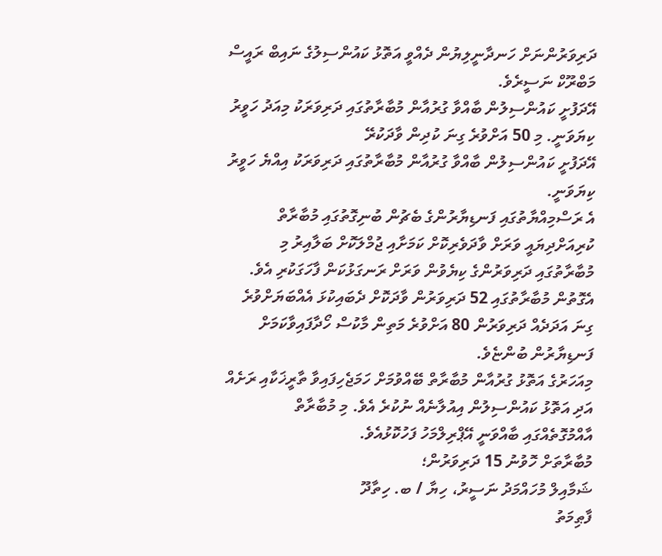ދަރިވަރުންނަށް ހަނދާނީލިޔުން ދެއްވީ އަތޮޅު ކައުންސިލުގެ ނައިބް ރައީސް މަބްރޫކް ނަސީރެވެ.
އޭދަފުށީ ކައުންސިލުން ބާއްވާ ގުރުއާން މުބާރާތުގައި ދަރިވަރަކު މިއަދު ހަވީރު ކިޔަވަނީ. މި 50 އަށްވުރެ ގިނަ ކުދިން ވާދަކުރޭ
އޭދަފުށީ ކައުންސިލުން ބާއްވާ ގުރުއާން މުބާރާތުގައި ދަރިވަރަކު އިއްޔެ ހަވީރު ކިޔަވަނީ.
އެ ރަސްމިއްޔާތުގައި ފަނޑިޔާރުންގެ ބެޗުން ބުނިގޮތުގައި މުބާރާތް ކުރިއަށްދިޔައީ ވަރަށް ވާދަވެރިކޮށް ކަމަށާއި ޖުމްލަކޮށް ބަލާއިރު މި މުބާރާތުގައި ދަރިވަރުންގެ ކިޔެވުން ވަރަށް ރަނގަޅުކަން ފާހަގަކުރި އެވެ. އެގޮތުން މުބާރާތުގައި 52 ދަރިވަރުން ވާދަކޮށް ދެބައިކުޅަ އެއްބަޔަށްވުރެ ގިނަ އަދަދެއް ދަރިވަރުން 80 އަށްވުރެ މަތިން މާކުސް ހޯދާފައިވާކަމަށް ފަނޑިޔާރުން ބުންޏެވެ.
މިއަހަރުގެ އަތޮޅު ގުރުއާން މުބާރާތް ބޭއްވުމަށް ހަމަޖެހިފައިވާ ތާރީޚަކާއި ރަށެއް އަދި އަތޮޅު ކައުންސިލުން އިއުލާނެއް ނުކުރެ އެވެ. މި މުބާރާތް އާއްމުގޮތެއްގައި ބާއްވަނީ އޭޕްރިލްމަހު ފަހުކޮޅުއެވެ.
މުބާރާތަށް ހޮވުނު 15 ދަރިވަރުން؛
ޝަމާއިލް މުހައްމަދު ނަސީރު، ހިޔާ / ބ. ހިތާދޫ
ފާޠިމަތު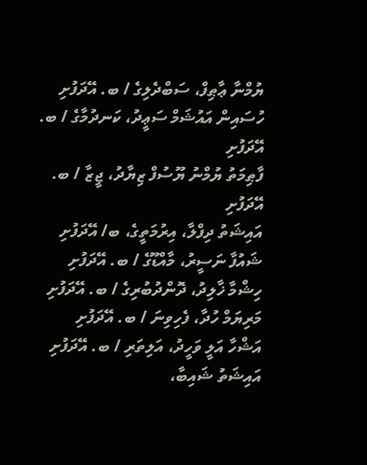ޔުމްނާ ޢާޠިފް، ސަބްދެލިގެ / ބ. އޭދަފުށި
ހުސައިން އައުޝަމް ސަޢީދު، ކަނދުމާގެ / ބ. އޭދަފުށި
ފާޠިމަތު ޔުމްނު ޔޫސުފް ޒިޔާދު، ޖީޒާ / ބ. އޭދަފުށި
އައިޝަތު ދިފްލާ، އިރުމަތީގެ، ބ/ އޭދަފުށި
ޝައުފާ ނަސީރު، މާއްޑޫގެ / ބ. އޭދަފުށި
ހިޝްމާ ޚާލިދު، ދޮންދުބުރިގެ / ބ. އޭދަފުށި
މަރިޔަމް ހުދާ، ފެހިވިނަ / ބ. އޭދަފުށި
އަޝްހާ އަލީ ވަހީދު، އަލިތަރި / ބ. އޭދަފުށި
އައިޝަތު ޝައިބާ،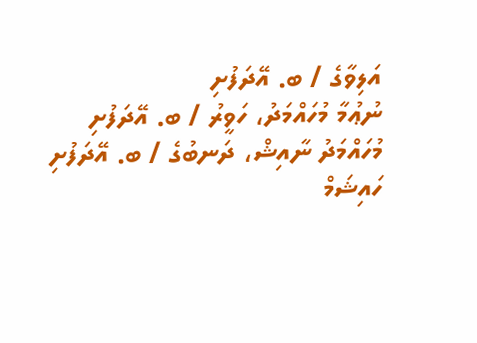އަލިވާގެ / ބ. އޭދަފުށި
ނުޢުމާ މުހައްމަދު، ހަވީރު / ބ. އޭދަފުށި
މުހައްމަދު ނާއިޝް، ދަނބުގެ / ބ. އޭދަފުށި
ހައިޝަމް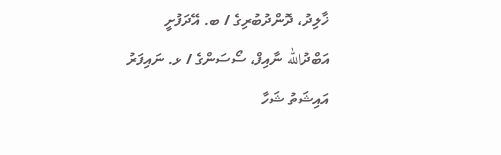ޚާލިދު، ދޮންދުބުރިގެ / ބ. އޭދަފުށީ
އަބްދުالله ނާއިފް، ސޯސަންގެ / ޅ. ނައިފަރު
އައިޝަތު ޝަހާ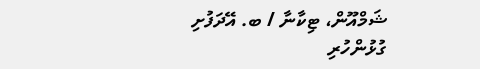ޝަމްއޫން، ޓިކާނާ / ބ. އޭދަފުށި
ގުޅުންހުރި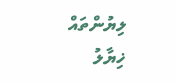ލިޔުންތައް
ޚިޔާލު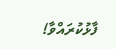ފާޅުކުރައްވާ!